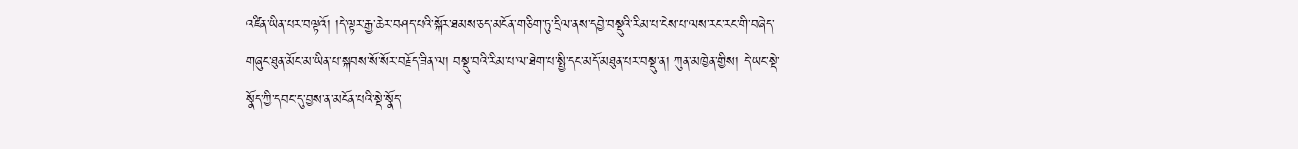འཛིན་ཡིན་པར་བལྟའོ། །དེ་ལྟར་རྒྱ་ཆེར་བཤད་པའི་སྐོར་ཐམས་ཅད་མངོན་གཅིག་ཏུ་དྲིལ་ནས་དབྱེ་བསྡུའི་རིམ་པ་ངེས་པ་ལས་རང་རང་གི་བཞེད་གཞུང་ཐུན་མོང་མ་ཡིན་པ་སྐབས་སོ་སོར་བརྗོད་ཟིན་ལ། བསྡུ་བའི་རིམ་པ་ལ་ཐེག་པ་སྤྱི་དང་མདོ་མཐུན་པར་བསྡུ་ན། ཀུན་མཁྱེན་གྱིས། དེ་ཡང་སྡེ་སྣོད་ཀྱི་དབང་དུ་བྱས་ན་མངོན་པའི་སྡེ་སྣོད་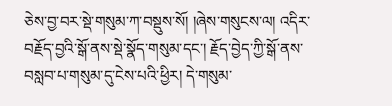ཅེས་བྱ་བར་སྡེ་གསུམ་ཀ་བསྡུས་སོ། །ཞེས་གསུངས་ལ། འདིར་བརྗོད་བྱའི་སྒོ་ནས་སྡེ་སྣོད་གསུམ་དང་། རྗོད་བྱེད་ཀྱི་སྒོ་ནས་བསླབ་པ་གསུམ་དུ་ངེས་པའི་ཕྱིར། དེ་གསུམ་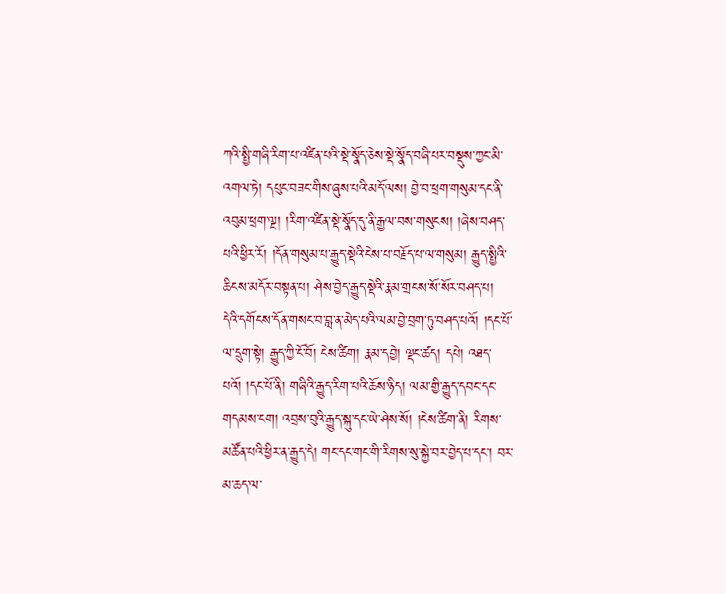ཀའི་སྤྱི་གཞི་རིག་པ་འཛིན་པའི་སྡེ་སྣོད་ཅེས་སྡེ་སྣོད་བཞི་པར་བསྡུས་ཀྱང་མི་འགལ་ཏེ། དཔུང་བཟང་གིས་ཞུས་པའི་མདོ་ལས། བྱེ་བ་ཕྲག་གསུམ་དང་ནི་འབུམ་ཕྲག་ལྔ། །རིག་འཛིན་སྡེ་སྣོད་དུ་ནི་རྒྱལ་བས་གསུངས། །ཞེས་བཤད་པའི་ཕྱིར་རོ། །དོན་གསུམ་པ་རྒྱུད་སྡེའི་ངེས་པ་བརྗོད་པ་ལ་གསུམ། རྒྱུད་སྤྱིའི་ཆིངས་མདོར་བསྟན་པ། ཤེས་བྱེད་རྒྱུད་སྡེའི་རྣམ་གྲངས་སོ་སོར་བཤད་པ། དེའི་དགོངས་དོན་གསང་བ་བླ་ན་མེད་པའི་ལམ་བྱེ་བྲག་ཏུ་བཤད་པའོ། །དང་པོ་ལ་དྲུག་སྟེ། རྒྱུད་ཀྱི་ངོ་བོ། ངེས་ཚིག། རྣམ་དབྱེ། ལྡང་ཚད། དཔེ། འཐད་པའོ། །དང་པོ་ནི། གཞིའི་རྒྱུད་རིག་པའི་ཆོས་ཉིད། ལམ་གྱི་རྒྱུད་དབང་དང་གདམས་ངག། འབྲས་བུའི་རྒྱུད་སྐུ་དང་ཡེ་ཤེས་སོ། །ངེས་ཚིག་ནི། རིགས་མཚོན་པའི་ཕྱིར་ན་རྒྱུད་དེ། གང་དང་གང་གི་རིགས་སུ་སྐྱེ་བར་བྱེད་པ་དང་། བར་མ་ཆད་ལ་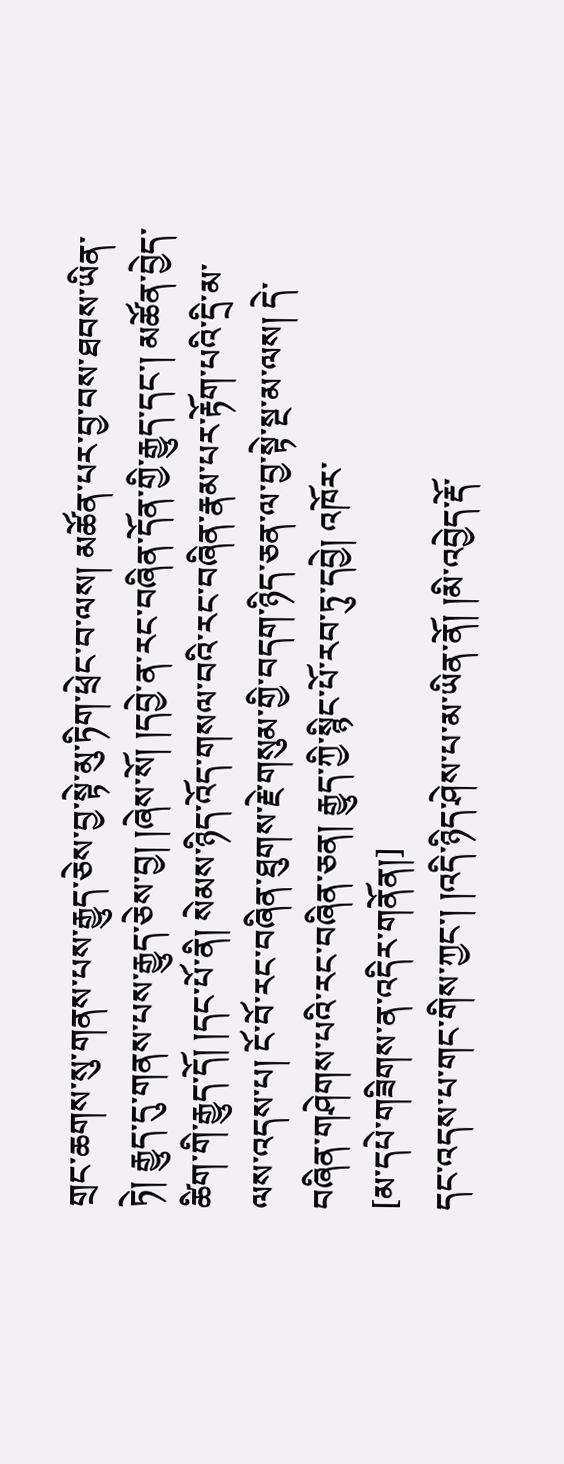གྲང་ཆགས་སུ་གནས་པས་རྒྱུད་ཅེས་བྱ་སྟེ་མུ་ཏིག་ཕྲེང་བ་ལས། མཚོན་པར་བྱ་བས་ཐབས་ཡིན་ཏེ། རྒྱུད་དུ་གནས་པས་རྒྱུད་ཅེས་བྱ། །ཞེས་སོ། །དབྱེ་ན་རང་བཞིན་དོན་གྱི་རྒྱུད་དང་། མཚོན་བྱེད་ཚིག་གི་རྒྱུད་དོ། །དང་པོ་ནི། སེམས་ཉིད་འོད་གསལ་བའི་རང་བཞིན་རྣམ་པར་རྟོག་པའི་དྲི་མ་ལས་འདས་པ། ངོ་བོ་རང་བཞིན་ཐུགས་རྗེ་གསུམ་གྱི་བདག་ཉིད་ཅན་ལ་བྱ་སྟེ་སྔ་མ་ལས། དེ་བཞིན་གཤེགས་པའི་རང་བཞིན་ཅན། རྒྱུད་ཀྱི་སྙིང་པོ་རབ་ཏུ་དབྱེ། འཁོར་
[མ་དཔེ་གཟིགས་ན་འདིར་གནོན།]
དང་འདས་པ་གང་གིས་ཀྱང་། །འདི་ཉིད་ཤེས་པ་མ་ཡིན་ནོ། །མི་འབྱེད་རྡོ་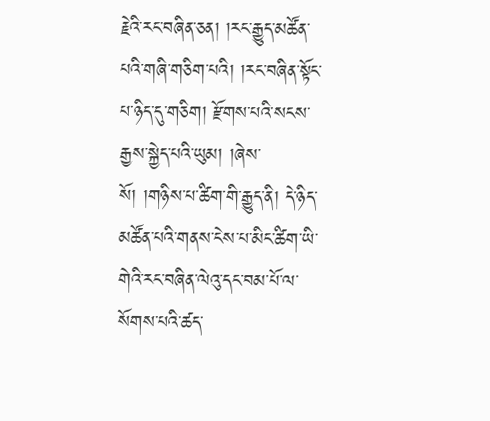རྗེའི་རང་བཞིན་ཅན། །རང་རྒྱུད་མཚོན་པའི་གཞི་གཅིག་པའི། །རང་བཞིན་སྟོང་པ་ཉིད་དུ་གཅིག། རྫོགས་པའི་སངས་རྒྱས་སྐྱེད་པའི་ཡུམ། །ཞེས་སོ། །གཉིས་པ་ཚིག་གི་རྒྱུད་ནི། དེ་ཉིད་མཚོན་པའི་གནས་ངེས་པ་མིང་ཚིག་ཡི་གེའི་རང་བཞིན་ལེའུ་དང་བམ་པོ་ལ་སོགས་པའི་ཚད་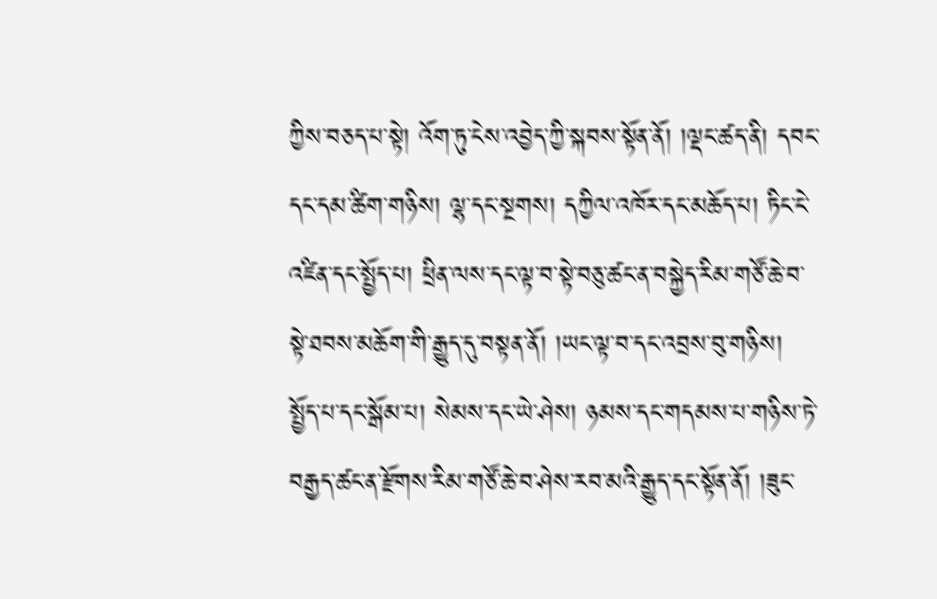ཀྱིས་བཅད་པ་སྟེ། འོག་ཏུ་ངེས་འབྱེད་ཀྱི་སྐབས་སྟོན་ནོ། །ལྡང་ཚད་ནི། དབང་དང་དམ་ཚིག་གཉིས། ལྷ་དང་སྔགས། དཀྱིལ་འཁོར་དང་མཆོད་པ། ཏིང་ངེ་འཛིན་དང་སྤྱོད་པ། ཕྲིན་ལས་དང་ལྟ་བ་སྟེ་བཅུ་ཚང་ན་བསྐྱེད་རིམ་གཙོ་ཆེ་བ་སྟེ་ཐབས་མཆོག་གི་རྒྱུད་དུ་བསྟན་ནོ། །ཡང་ལྟ་བ་དང་འབྲས་བུ་གཉིས། སྤྱོད་པ་དང་སྒོམ་པ། སེམས་དང་ཡེ་ཤེས། ཉམས་དང་གདམས་པ་གཉིས་ཏེ་བརྒྱད་ཚང་ན་རྫོགས་རིམ་གཙོ་ཆེ་བ་ཤེས་རབ་མའི་རྒྱུད་དང་སྟོན་ནོ། །ཟུང་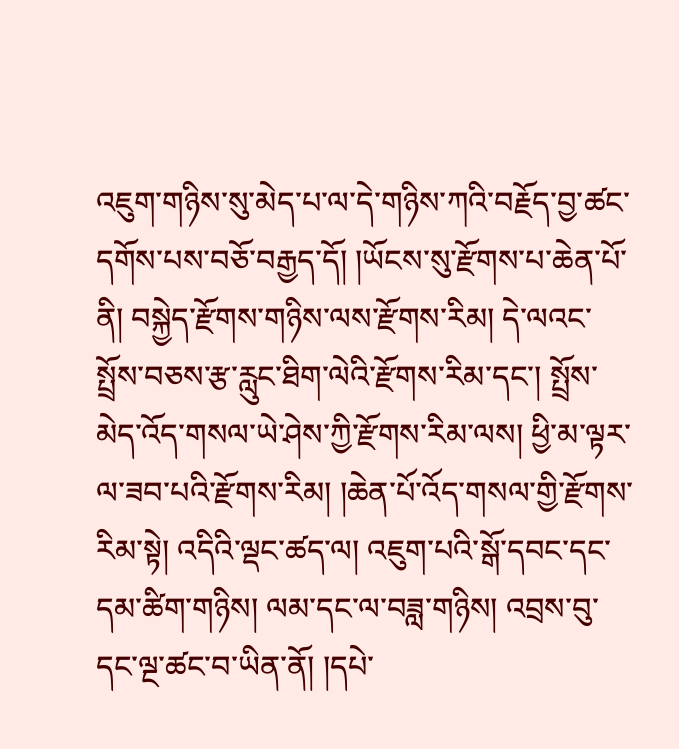འཇུག་གཉིས་སུ་མེད་པ་ལ་དེ་གཉིས་ཀའི་བརྗོད་བྱ་ཚང་དགོས་པས་བཅོ་བརྒྱད་དོ། །ཡོངས་སུ་རྫོགས་པ་ཆེན་པོ་ནི། བསྐྱེད་རྫོགས་གཉིས་ལས་རྫོགས་རིམ། དེ་ལའང་སྤྲོས་བཅས་རྩ་རླུང་ཐིག་ལེའི་རྫོགས་རིམ་དང་། སྤྲོས་མེད་འོད་གསལ་ཡེ་ཤེས་ཀྱི་རྫོགས་རིམ་ལས། ཕྱི་མ་ལྟར་ལ་ཟབ་པའི་རྫོགས་རིམ། །ཆེན་པོ་འོད་གསལ་གྱི་རྫོགས་རིམ་སྟེ། འདིའི་ལྡང་ཚད་ལ། འཇུག་པའི་སྒོ་དབང་དང་དམ་ཚིག་གཉིས། ལམ་དང་ལ་བཟླ་གཉིས། འབྲས་བུ་དང་ལྔ་ཚང་བ་ཡིན་ནོ། །དཔེ་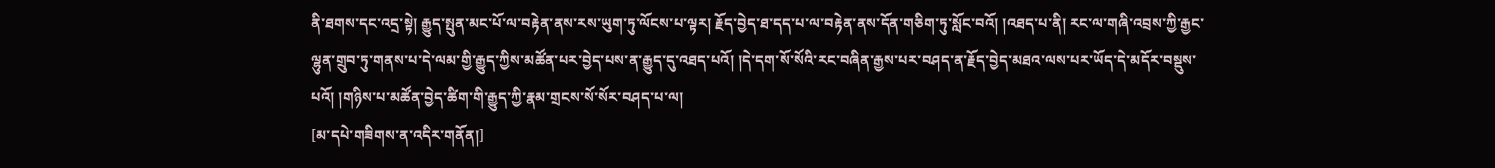ནི་ཐགས་དང་འདྲ་སྟེ། རྒྱུད་སྤུན་མང་པོ་ལ་བརྟེན་ནས་རས་ཡུག་ཏུ་ལོངས་པ་ལྟར། རྗོད་བྱེད་ཐ་དད་པ་ལ་བརྟེན་ནས་དོན་གཅིག་ཏུ་སློང་བའོ། །འཐད་པ་ནི། རང་ལ་གཞི་འབྲས་ཀྱི་རྒྱང་ལྷུན་གྲུབ་ཏུ་གནས་པ་དེ་ལམ་གྱི་རྒྱུད་ཀྱིས་མཚོན་པར་བྱེད་པས་ན་རྒྱུད་དུ་འཐད་པའོ། །དེ་དག་སོ་སོའི་རང་བཞིན་རྒྱས་པར་བཤད་ན་རྗོད་བྱེད་མཐའ་ལས་པར་ཡོད་དེ་མདོར་བསྡུས་པའོ། །གཉིས་པ་མཚོན་བྱེད་ཚིག་གི་རྒྱུད་ཀྱི་རྣམ་གྲངས་སོ་སོར་བཤད་པ་ལ།
[མ་དཔེ་གཟིགས་ན་འདིར་གནོན།]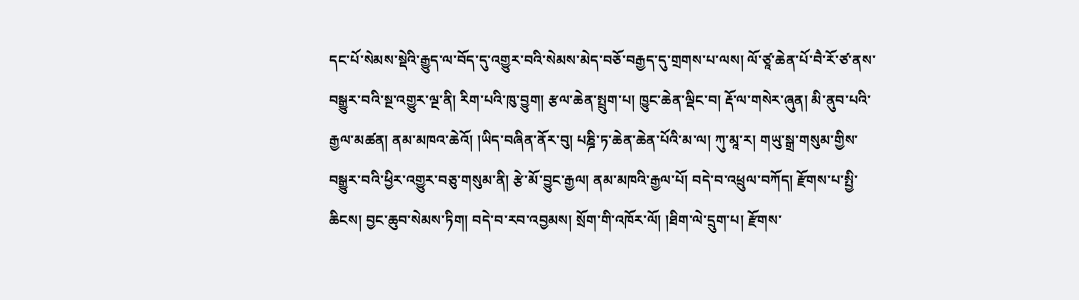དང་པོ་སེམས་སྡེའི་རྒྱུད་ལ་བོད་དུ་འགྱུར་བའི་སེམས་མེད་བཅོ་བརྒྱད་དུ་གྲགས་པ་ལས། ལོ་ཙཱ་ཆེན་པོ་བཻ་རོ་ཙ་ནས་བསྒྱུར་བའི་སྔ་འགྱུར་ལྔ་ནི། རིག་པའི་ཁུ་བྱུག། རྩལ་ཆེན་སྤྲུག་པ། ཁྱུང་ཆེན་ལྡིང་བ། རྡོ་ལ་གསེར་ཞུན། མི་ནུབ་པའི་རྒྱལ་མཚན། ནམ་མཁའ་ཆེའོ། །ཡིད་བཞིན་ནོར་བུ། པཎྜི་ཏ་ཆེན་ཆེན་པོའི་མ་ལ། ཀུ་མཱ་ར། གཡུ་སྒྲ་གསུམ་གྱིས་བསྒྱུར་བའི་ཕྱིར་འགྱུར་བཅུ་གསུམ་ནི། རྩེ་མོ་བྱུང་རྒྱལ། ནམ་མཁའི་རྒྱལ་པོ། བདེ་བ་འཕྲུལ་བཀོད། རྫོགས་པ་སྤྱི་ཆིངས། བྱང་ཆུབ་སེམས་ཏིག། བདེ་བ་རབ་འབྱམས། སྲོག་གི་འཁོར་ལོ། །ཐིག་ལེ་དྲུག་པ། རྫོགས་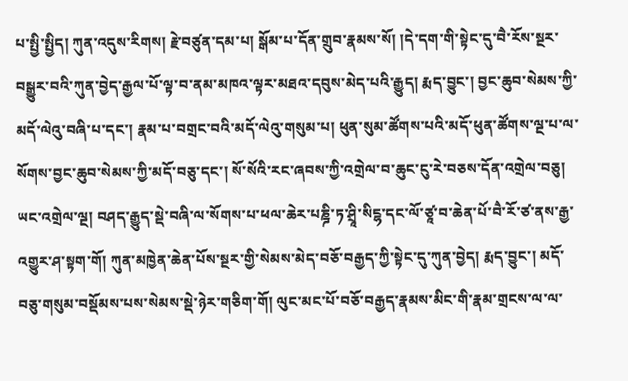པ་སྤྱི་སྤྱིད། ཀུན་འདུས་རིགས། རྗེ་བཙུན་དམ་པ། སྒོམ་པ་དོན་གྲུབ་རྣམས་སོ། །དེ་དག་གི་སྟེང་དུ་བཻ་རོས་སྔར་བསྒྱུར་བའི་ཀུན་བྱེད་རྒྱལ་པོ་ལྟ་བ་ནམ་མཁའ་ལྟར་མཐའ་དབུས་མེད་པའི་རྒྱུད། རྨད་བྱུང་། བྱང་ཆུབ་སེམས་ཀྱི་མདོ་ལེའུ་བཞི་པ་དང་། རྣམ་པ་བགྲང་བའི་མདོ་ལེའུ་གསུམ་པ། ཕུན་སུམ་ཚོགས་པའི་མདོ་ཕུན་ཚོགས་ལྔ་པ་ལ་སོགས་བྱང་ཆུབ་སེམས་ཀྱི་མདོ་བཅུ་དང་། སོ་སོའི་རང་ཞབས་ཀྱི་འགྲེལ་བ་ཆུང་ངུ་རེ་བཅས་དོན་འགྲེལ་བཅུ། ཡང་འགྲེལ་ལྔ། བཤད་རྒྱུད་སྡེ་བཞི་ལ་སོགས་པ་ཕལ་ཆེར་པཎྜི་ཏ་ཤྲཱི་སིངྷ་དང་ལོ་ཙཱ་བ་ཆེན་པོ་བཻ་རོ་ཙ་ནས་རྒྱ་འགྱུར་ཤ་སྟག་གོ། ཀུན་མཁྱེན་ཆེན་པོས་སྔར་གྱི་སེམས་མེད་བཅོ་བརྒྱད་ཀྱི་སྟེང་དུ་ཀུན་བྱེད། རྨད་བྱུང་། མདོ་བཅུ་གསུམ་བསྡོམས་པས་སེམས་སྡེ་ཉེར་གཅིག་གོ། ལུང་མང་པོ་བཅོ་བརྒྱད་རྣམས་མིང་གི་རྣམ་གྲངས་ལ་ལ་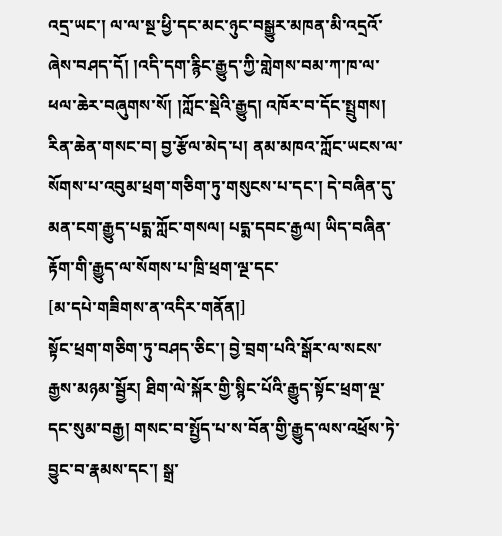འདྲ་ཡང་། ལ་ལ་སྔ་ཕྱི་དང་མང་ཉུང་བསྒྱུར་མཁན་མི་འདྲའོ་ཞེས་བཤད་དོ། །འདི་དག་རྙིང་རྒྱུད་ཀྱི་གླེགས་བམ་ཀ་ཁ་ལ་ཕལ་ཆེར་བཞུགས་སོ། །ཀློང་སྡེའི་རྒྱུད། འཁོར་བ་དོང་སྤྲུགས། རིན་ཆེན་གསང་བ། བྱ་རྩོལ་མེད་པ། ནམ་མཁའ་ཀློང་ཡངས་ལ་སོགས་པ་འབུམ་ཕྲག་གཅིག་ཏུ་གསུངས་པ་དང་། དེ་བཞིན་དུ་མན་ངག་རྒྱུད་པདྨ་ཀློང་གསལ། པདྨ་དབང་རྒྱལ། ཡིད་བཞིན་རྟོག་གི་རྒྱུད་ལ་སོགས་པ་ཁྲི་ཕྲག་ལྔ་དང་
[མ་དཔེ་གཟིགས་ན་འདིར་གནོན།]
སྟོང་ཕྲག་གཅིག་ཏུ་བཤད་ཅིང་། བྱེ་བྲག་པའི་སྒོར་ལ་སངས་རྒྱས་མཉམ་སྦྱོར། ཐིག་ལེ་སྐོར་གྱི་སྙིང་པོའི་རྒྱུད་སྟོང་ཕྲག་ལྔ་དང་སུམ་བརྒྱ། གསང་བ་སྤྱོད་པ་ས་བོན་གྱི་རྒྱུད་ལས་འཕྲོས་ཏེ་བྱུང་བ་རྣམས་དང་། སྒྲ་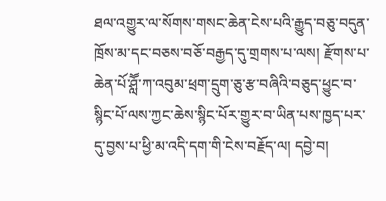ཐལ་འགྱུར་ལ་སོགས་གསང་ཆེན་ངེས་པའི་རྒྱུད་བཅུ་བདུན་ཁྲོས་མ་དང་བཅས་བཅོ་བརྒྱད་དུ་གྲགས་པ་ལས། རྫོགས་པ་ཆེན་པོ་ཤླཽ་ཀ་འབུམ་ཕྲག་དྲུག་ཅུ་རྩ་བཞིའི་བཅུད་ཕྱུང་བ་སྙིང་པོ་ལས་ཀྱང་ཆེས་སྙིང་པོར་གྱུར་བ་ཡིན་པས་ཁྱད་པར་དུ་བྱས་པ་ཕྱི་མ་འདི་དག་གི་ངེས་བརྗོད་ལ། དབྱེ་བ།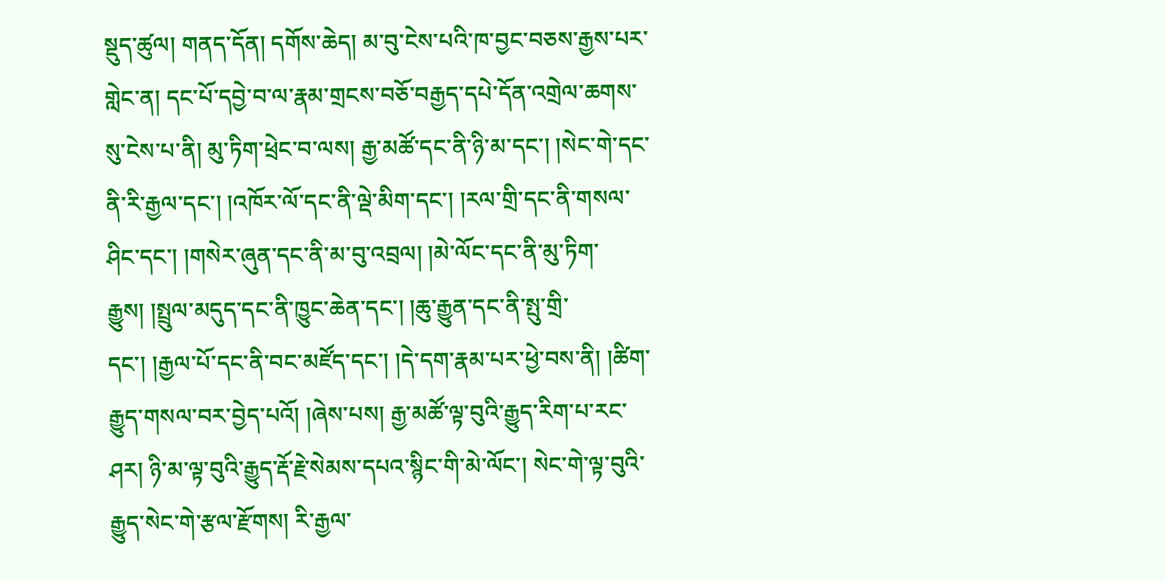སྡུད་ཚུལ། གནད་དོན། དགོས་ཆེད། མ་བུ་ངེས་པའི་ཁ་བྱང་བཅས་རྒྱས་པར་གླེང་ན། དང་པོ་དབྱེ་བ་ལ་རྣམ་གྲངས་བཅོ་བརྒྱད་དཔེ་དོན་འགྲེལ་ཆགས་སུ་ངེས་པ་ནི། མུ་ཏིག་ཕྲེང་བ་ལས། རྒྱ་མཚོ་དང་ནི་ཉི་མ་དང་། །སེང་གེ་དང་ནི་རི་རྒྱལ་དང་། །འཁོར་ལོ་དང་ནི་ལྡེ་མིག་དང་། །རལ་གྲི་དང་ནི་གསལ་ཤིང་དང་། །གསེར་ཞུན་དང་ནི་མ་བུ་འབྲལ། །མེ་ལོང་དང་ནི་མུ་ཏིག་རྒྱུས། །སྤྲུལ་མདུད་དང་ནི་ཁྱུང་ཆེན་དང་། །ཆུ་རྒྱུན་དང་ནི་སྤུ་གྲི་དང་། །རྒྱལ་པོ་དང་ནི་བང་མཛོད་དང་། །དེ་དག་རྣམ་པར་ཕྱེ་བས་ནི། །ཚིག་རྒྱུད་གསལ་བར་བྱེད་པའོ། །ཞེས་པས། རྒྱ་མཚོ་ལྟ་བུའི་རྒྱུད་རིག་པ་རང་ཤར། ཉི་མ་ལྟ་བུའི་རྒྱུད་རྡོ་རྗེ་སེམས་དཔའ་སྙིང་གི་མེ་ལོང་། སེང་གེ་ལྟ་བུའི་རྒྱུད་སེང་གེ་རྩལ་རྫོགས། རི་རྒྱལ་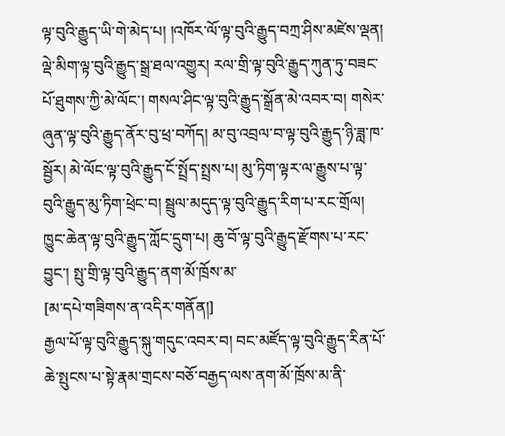ལྟ་བུའི་རྒྱུད་ཡི་གེ་མེད་པ། །འཁོར་ལོ་ལྟ་བུའི་རྒྱུད་བཀྲ་ཤིས་མཛེས་ལྡན། ལྡེ་མིག་ལྟ་བུའི་རྒྱུད་སྒྲ་ཐལ་འགྱུར། རལ་གྲི་ལྟ་བུའི་རྒྱུད་ཀུན་ཏུ་བཟང་པོ་ཐུགས་ཀྱི་མེ་ལོང་། གསལ་ཤིང་ལྟ་བུའི་རྒྱུད་སྒྲོན་མེ་འབར་བ། གསེར་ཞུན་ལྟ་བུའི་རྒྱུད་ནོར་བུ་ཕྲ་བཀོད། མ་བུ་འབྲལ་བ་ལྟ་བུའི་རྒྱུད་ཉི་ཟླ་ཁ་སྦྱོར། མེ་ལོང་ལྟ་བུའི་རྒྱུད་ངོ་སྤྲོད་སྤྲས་པ། མུ་ཏིག་ལྟར་ལ་རྒྱུས་པ་ལྟ་བུའི་རྒྱུད་མུ་ཏིག་ཕྲེང་བ། སྦྲུལ་མདུད་ལྟ་བུའི་རྒྱུད་རིག་པ་རང་གྲོལ། ཁྱུང་ཆེན་ལྟ་བུའི་རྒྱུད་ཀློང་དྲུག་པ། ཆུ་བོ་ལྟ་བུའི་རྒྱུད་རྫོགས་པ་རང་བྱུང་། སྤུ་གྲི་ལྟ་བུའི་རྒྱུད་ནག་མོ་ཁྲོས་མ་
[མ་དཔེ་གཟིགས་ན་འདིར་གནོན།]
རྒྱལ་པོ་ལྟ་བུའི་རྒྱུད་སྐུ་གདུང་འབར་བ། བང་མཛོད་ལྟ་བུའི་རྒྱུད་རིན་པོ་ཆེ་སྤུངས་པ་སྟེ་རྣམ་གྲངས་བཅོ་བརྒྱད་ལས་ནག་མོ་ཁྲོས་མ་ནི་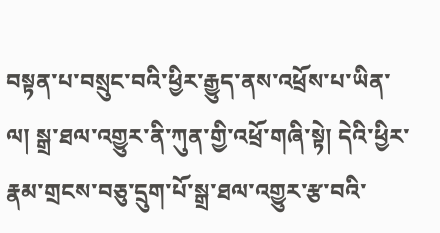བསྟན་པ་བསྲུང་བའི་ཕྱིར་རྒྱུད་ནས་འཕྲོས་པ་ཡིན་ལ། སྒྲ་ཐལ་འགྱུར་ནི་ཀུན་གྱི་འཕྲོ་གཞི་སྟེ། དེའི་ཕྱིར་རྣམ་གྲངས་བཅུ་དྲུག་པོ་སྒྲ་ཐལ་འགྱུར་རྩ་བའི་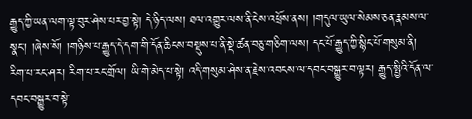རྒྱུད་ཀྱི་ཡན་ལག་ལྟ་བུར་ཤེས་པར་བྱ་སྟེ། དེ་ཉིད་ལས། ཐལ་འགྱུར་ལས་ནི་ངེས་འཕྲོས་ནས། །གདུལ་ཡུལ་སེམས་ཅན་རྣམས་ལ་སྣང་། །ཞེས་སོ། །གཉིས་པ་རྒྱུད་དེ་དག་གི་དོན་ཆིངས་བསྡུས་པ་ནི་སྡེ་ཚན་བཅུ་གཅིག་ལས། དང་པོ་རྒྱུད་ཀྱི་སྙིང་པོ་གསུམ་ནི། རིག་པ་རང་ཤར། རིག་པ་རང་གྲོལ། ཡི་གེ་མེད་པ་སྟེ། འདི་གསུམ་ཤེས་ན་རྗེས་འབངས་ལ་དབང་བསྒྱུར་བ་ལྟར། རྒྱུད་སྤྱིའི་དོན་ལ་དབང་བསྒྱུར་བ་སྟེ་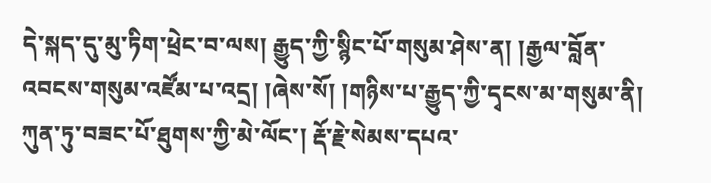དེ་སྐད་དུ་མུ་ཏིག་ཕྲེང་བ་ལས། རྒྱུད་ཀྱི་སྙིང་པོ་གསུམ་ཤེས་ན། །རྒྱལ་བློན་འབངས་གསུམ་འཛོམ་པ་འདྲ། །ཞེས་སོ། །གཉིས་པ་རྒྱུད་ཀྱི་དྭངས་མ་གསུམ་ནི། ཀུན་ཏུ་བཟང་པོ་ཐུགས་ཀྱི་མེ་ལོང་། རྡོ་རྗེ་སེམས་དཔའ་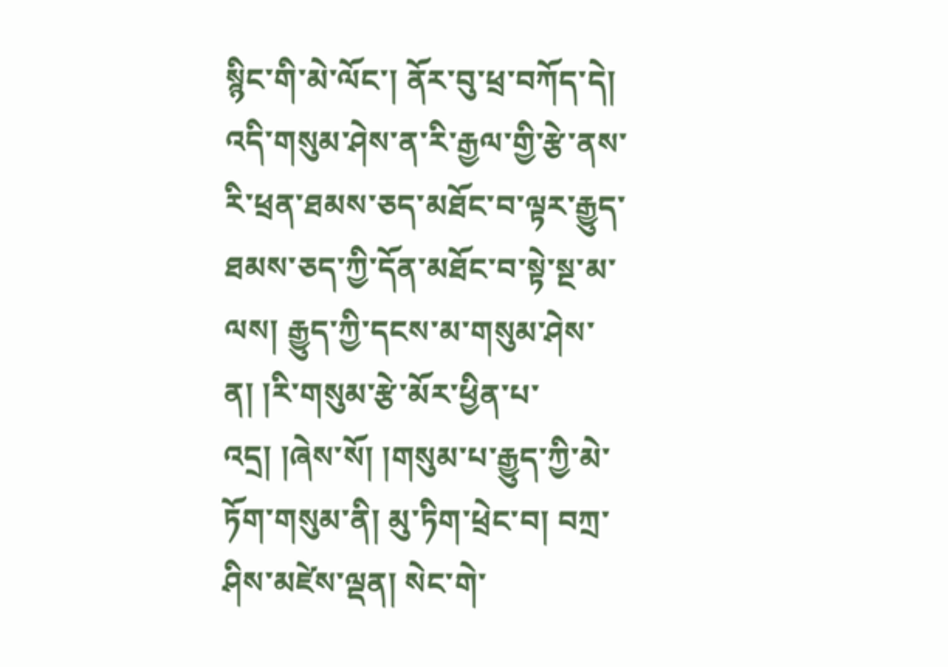སྙིང་གི་མེ་ལོང་། ནོར་བུ་ཕྲ་བཀོད་དེ། འདི་གསུམ་ཤེས་ན་རི་རྒྱལ་གྱི་རྩེ་ནས་རི་ཕྲན་ཐམས་ཅད་མཐོང་བ་ལྟར་རྒྱུད་ཐམས་ཅད་ཀྱི་དོན་མཐོང་བ་སྟེ་སྔ་མ་ལས། རྒྱུད་ཀྱི་དངས་མ་གསུམ་ཤེས་ན། །རི་གསུམ་རྩེ་མོར་ཕྱིན་པ་འདྲ། །ཞེས་སོ། །གསུམ་པ་རྒྱུད་ཀྱི་མེ་ཏོག་གསུམ་ནི། མུ་ཏིག་ཕྲེང་བ། བཀྲ་ཤིས་མཛེས་ལྡན། སེང་གེ་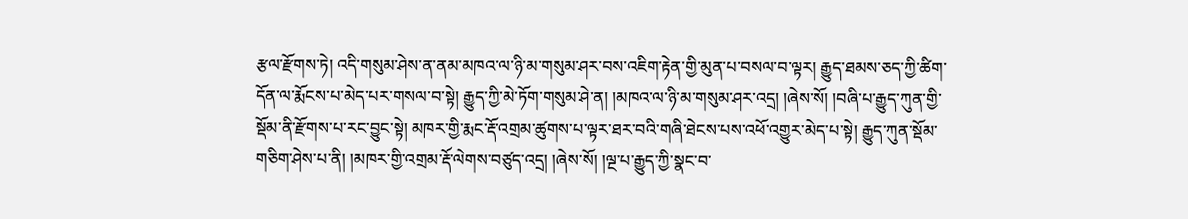རྩལ་རྫོགས་ཏེ། འདི་གསུམ་ཤེས་ན་ནམ་མཁའ་ལ་ཉི་མ་གསུམ་ཤར་བས་འཇིག་རྟེན་གྱི་མུན་པ་བསལ་བ་ལྟར། རྒྱུད་ཐམས་ཅད་ཀྱི་ཚིག་དོན་ལ་རྨོངས་པ་མེད་པར་གསལ་བ་སྟེ། རྒྱུད་ཀྱི་མེ་ཏོག་གསུམ་ཤེ་ན། །མཁའ་ལ་ཉི་མ་གསུམ་ཤར་འདྲ། །ཞེས་སོ། །བཞི་པ་རྒྱུད་ཀུན་གྱི་སྡོམ་ནི་རྫོགས་པ་རང་བྱུང་སྟེ། མཁར་གྱི་རྨང་རྡོ་འགྲམ་ཚུགས་པ་ལྟར་ཐར་བའི་གཞི་ཐེངས་པས་འཕོ་འགྱུར་མེད་པ་སྟེ། རྒྱུད་ཀུན་སྡོམ་གཅིག་ཤེས་པ་ནི། །མཁར་གྱི་འགྲམ་རྡོ་ལེགས་བཙུད་འདྲ། །ཞེས་སོ། །ལྔ་པ་རྒྱུད་ཀྱི་སྣང་བ་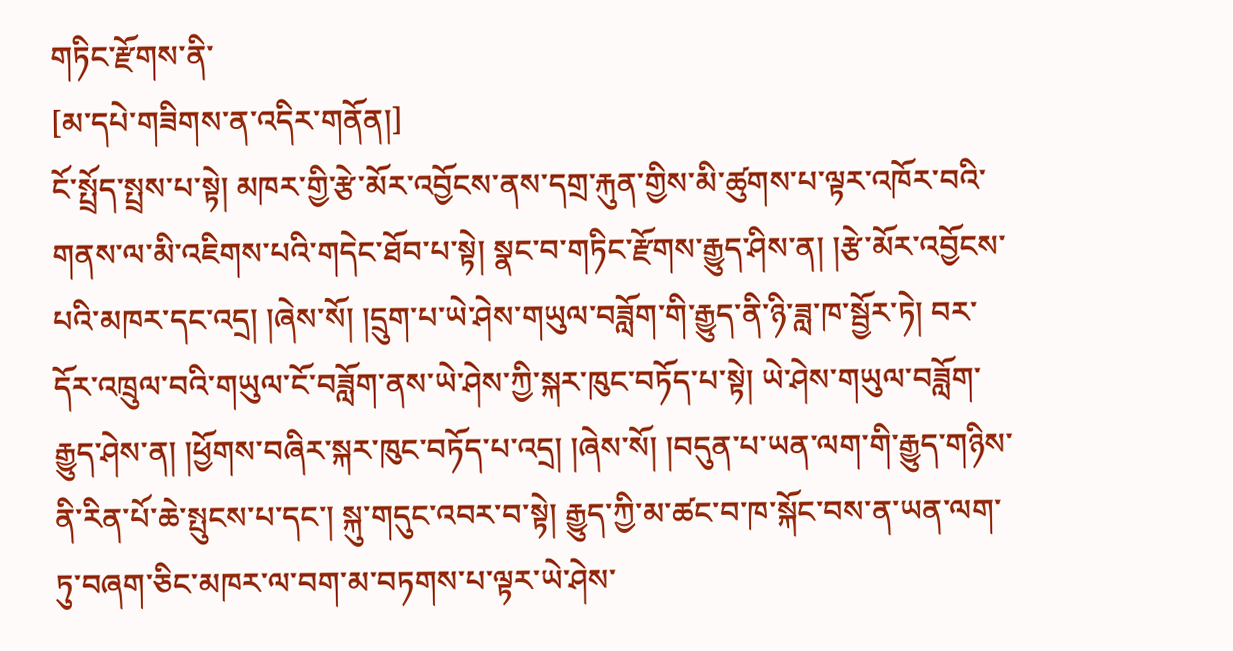གཏིང་རྫོགས་ནི་
[མ་དཔེ་གཟིགས་ན་འདིར་གནོན།]
ངོ་སྤྲོད་སྤྲས་པ་སྟེ། མཁར་གྱི་རྩེ་མོར་འབྱོངས་ནས་དགྲ་རྐུན་གྱིས་མི་ཚུགས་པ་ལྟར་འཁོར་བའི་གནས་ལ་མི་འཇིགས་པའི་གདེང་ཐོབ་པ་སྟེ། སྣང་བ་གཏིང་རྫོགས་རྒྱུད་ཤིས་ན། །རྩེ་མོར་འབྱོངས་པའི་མཁར་དང་འདྲ། །ཞེས་སོ། །དྲུག་པ་ཡེ་ཤེས་གཡུལ་བཟློག་གི་རྒྱུད་ནི་ཉི་ཟླ་ཁ་སྦྱོར་ཏེ། བར་དོར་འཁྲུལ་བའི་གཡུལ་ངོ་བཟློག་ནས་ཡེ་ཤེས་ཀྱི་སྐར་ཁུང་བཏོད་པ་སྟེ། ཡེ་ཤེས་གཡུལ་བཟློག་རྒྱུད་ཤེས་ན། །ཕྱོགས་བཞིར་སྐར་ཁུང་བཏོད་པ་འདྲ། །ཞེས་སོ། །བདུན་པ་ཡན་ལག་གི་རྒྱུད་གཉིས་ནི་རིན་པོ་ཆེ་སྤུངས་པ་དང་། སྐུ་གདུང་འབར་བ་སྟེ། རྒྱུད་ཀྱི་མ་ཚང་བ་ཁ་སྐོང་བས་ན་ཡན་ལག་ཏུ་བཞག་ཅིང་མཁར་ལ་བག་མ་བཏགས་པ་ལྟར་ཡེ་ཤེས་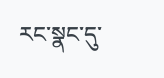རང་སྣང་དུ་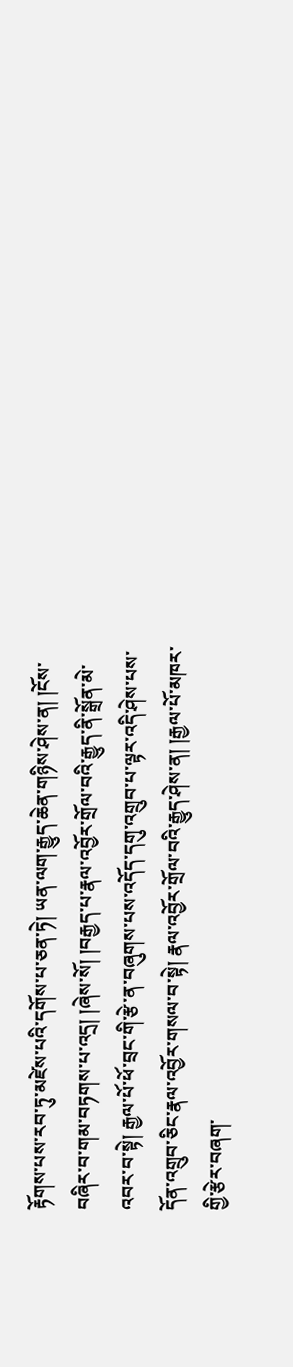རྟོགས་པས་རབ་ཏུ་མཛེས་པའི་དགོས་པ་ཅན་ཏེ། ཡན་ལག་རྒྱུད་ཆེན་གཉིས་ཤེས་ན། །ངོས་བཞིར་བ་གམ་བཏགས་པ་འདྲ། །ཞེས་སོ། །བརྒྱད་པ་རྣལ་འབྱོར་གྲོལ་བའི་རྒྱུད་ནི་སྒྲོན་མེ་འབར་བ་སྟེ། རྒྱལ་པོ་ཕོ་བྲང་གི་རྩེ་ན་བཞུགས་པས་འདོད་དགུ་འགྲུབ་པ་ལྟར་འདི་ཤེས་པས་དོན་འགྲུབ་ཅིང་རྣལ་འབྱོར་གསལ་བ་སྟེ། རྣལ་འབྱོར་གྲོལ་བའི་རྒྱུད་ཤེས་ན། །རྒྱལ་པོ་མཁར་གྱི་རྩེར་བཞག་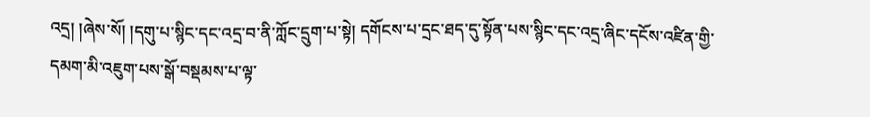འདྲ། །ཞེས་སོ། །དགུ་པ་སྙིང་དང་འདྲ་བ་ནི་ཀློང་དྲུག་པ་སྟེ། དགོངས་པ་དྲང་ཐད་དུ་སྟོན་པས་སྙིང་དང་འདྲ་ཞིང་དངོས་འཛིན་གྱི་དམག་མི་འཇུག་པས་སྒོ་བསྡམས་པ་ལྟ་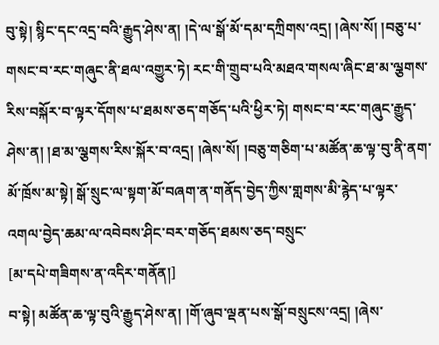བུ་སྟེ། སྙིང་དང་འདྲ་བའི་རྒྱུད་ཤེས་ན། །དེ་ལ་སྒོ་མོ་དམ་དཀྲིགས་འདྲ། །ཞེས་སོ། །བཅུ་པ་གསང་བ་རང་གཞུང་ནི་ཐལ་འགྱུར་ཏེ། རང་གི་གྲུབ་པའི་མཐའ་གསལ་ཞིང་ཐ་མ་ལྕགས་རིས་བསྐོར་བ་ལྟར་དོགས་པ་ཐམས་ཅད་གཅོད་པའི་ཕྱིར་ཏེ། གསང་བ་རང་གཞུང་རྒྱུད་ཤེས་ན། །ཐ་མ་ལྕགས་རིས་སྐོར་བ་འདྲ། །ཞེས་སོ། །བཅུ་གཅིག་པ་མཚོན་ཆ་ལྟ་བུ་ནི་ནག་མོ་ཁྲོས་མ་སྟེ། སྒོ་སྲུང་ལ་སྟག་མོ་བཞག་ན་གནོད་བྱེད་ཀྱིས་གླགས་མི་རྙེད་པ་ལྟར་འགལ་བྱེད་ཆམ་ལ་འབེབས་ཤིང་བར་གཅོད་ཐམས་ཅད་བསྲུང་
[མ་དཔེ་གཟིགས་ན་འདིར་གནོན།]
བ་སྟེ། མཚོན་ཆ་ལྟ་བུའི་རྒྱུད་ཤེས་ན། །གོ་ཞུབ་ལྡན་པས་སྒོ་བསྲུངས་འདྲ། །ཞེས་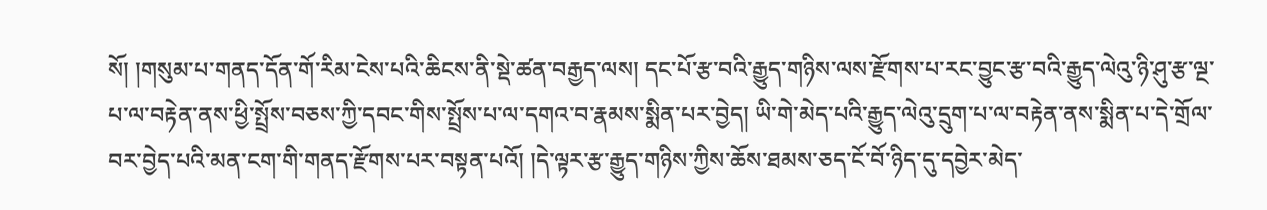སོ། །གསུམ་པ་གནད་དོན་གོ་རིམ་ངེས་པའི་ཆིངས་ནི་སྡེ་ཚན་བརྒྱད་ལས། དང་པོ་རྩ་བའི་རྒྱུད་གཉིས་ལས་རྫོགས་པ་རང་བྱུང་རྩ་བའི་རྒྱུད་ལེའུ་ཉི་ཤུ་རྩ་ལྔ་པ་ལ་བརྟེན་ནས་ཕྱི་སྤྲོས་བཅས་ཀྱི་དབང་གིས་སྤྲོས་པ་ལ་དགའ་བ་རྣམས་སྨིན་པར་བྱེད། ཡི་གེ་མེད་པའི་རྒྱུད་ལེའུ་དྲུག་པ་ལ་བརྟེན་ནས་སྨིན་པ་དེ་གྲོལ་བར་བྱེད་པའི་མན་ངག་གི་གནད་རྫོགས་པར་བསྟན་པའོ། །དེ་ལྟར་རྩ་རྒྱུད་གཉིས་ཀྱིས་ཆོས་ཐམས་ཅད་ངོ་བོ་ཉིད་དུ་དབྱེར་མེད་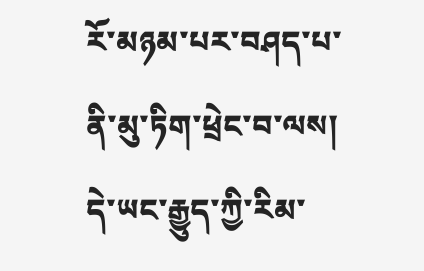རོ་མཉམ་པར་བཤད་པ་ནི་མུ་ཏིག་ཕྲེང་བ་ལས། དེ་ཡང་རྒྱུད་ཀྱི་རིམ་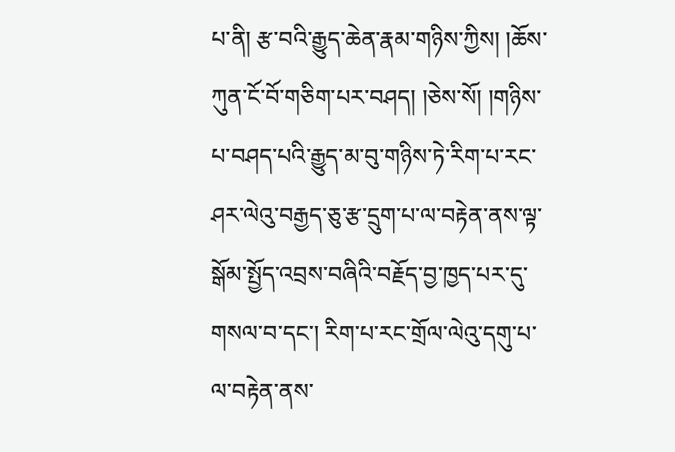པ་ནི། རྩ་བའི་རྒྱུད་ཆེན་རྣམ་གཉིས་ཀྱིས། །ཆོས་ཀུན་ངོ་བོ་གཅིག་པར་བཤད། །ཅེས་སོ། །གཉིས་པ་བཤད་པའི་རྒྱུད་མ་བུ་གཉིས་ཏེ་རིག་པ་རང་ཤར་ལེའུ་བརྒྱད་ཅུ་རྩ་དྲུག་པ་ལ་བརྟེན་ནས་ལྟ་སྒོམ་སྤྱོད་འབྲས་བཞིའི་བརྗོད་བྱ་ཁྱད་པར་དུ་གསལ་བ་དང་། རིག་པ་རང་གྲོལ་ལེའུ་དགུ་པ་ལ་བརྟེན་ནས་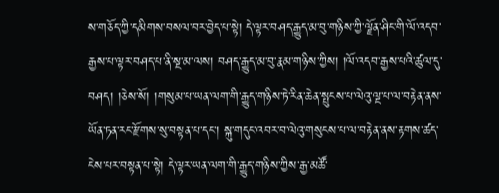ས་གཅོད་ཀྱི་དམིགས་བསལ་བར་བྱེད་པ་སྟེ། དེ་ལྟར་བཤད་རྒྱུད་མ་བུ་གཉིས་ཀྱི་ལྗོན་ཤིང་གི་ལོ་འདབ་རྒྱས་པ་ལྟར་བཤད་པ་ནི་སྔ་མ་ལས། བཤད་རྒྱུད་མ་བུ་རྣམ་གཉིས་ཀྱིས། །ལོ་འདབ་རྒྱས་པའི་ཚུལ་དུ་བཤད། །ཅེས་སོ། །གསུམ་པ་ཡན་ལག་གི་རྒྱུད་གཉིས་ཏེ་རིན་ཆེན་སྤུངས་པ་ལེའུ་ལྔ་པ་ལ་བརྟེན་ནས་ཡོན་ཏན་རང་རྫོགས་སུ་བསྟན་པ་དང་། སྐུ་གདུང་འབར་བ་ལེའུ་གསུངས་པ་ལ་བརྟེན་ནས་རྟགས་ཚད་ངེས་པར་བསྟན་པ་སྟེ། དེ་ལྟར་ཡན་ལག་གི་རྒྱུད་གཉིས་ཀྱིས་རྒྱ་མཚོ་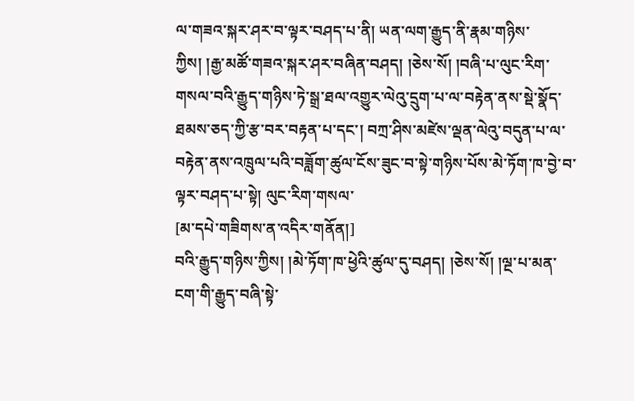ལ་གཟའ་སྐར་ཤར་བ་ལྟར་བཤད་པ་ནི། ཡན་ལག་རྒྱུད་ནི་རྣམ་གཉིས་ཀྱིས། །རྒྱ་མཚོ་གཟའ་སྐར་ཤར་བཞིན་བཤད། །ཅེས་སོ། །བཞི་པ་ལུང་རིག་གསལ་བའི་རྒྱུད་གཉིས་ཏེ་སྒྲ་ཐལ་འགྱུར་ལེའུ་དྲུག་པ་ལ་བརྟེན་ནས་སྡེ་སྣོད་ཐམས་ཅད་ཀྱི་རྩ་བར་བརྟན་པ་དང་། བཀྲ་ཤིས་མཛེས་ལྡན་ལེའུ་བདུན་པ་ལ་བརྟེན་ནས་འཁྲུལ་པའི་བཟློག་ཚུལ་ངོས་ཟུང་བ་སྟེ་གཉིས་པོས་མེ་ཏོག་ཁ་བྱེ་བ་ལྟར་བཤད་པ་སྟེ། ལུང་རིག་གསལ་
[མ་དཔེ་གཟིགས་ན་འདིར་གནོན།]
བའི་རྒྱུད་གཉིས་ཀྱིས། །མེ་ཏོག་ཁ་ཕྱེའི་ཚུལ་དུ་བཤད། །ཅེས་སོ། །ལྔ་པ་མན་ངག་གི་རྒྱུད་བཞི་སྟེ་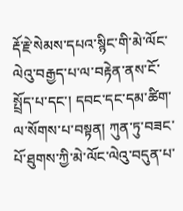རྡོ་རྗེ་སེམས་དཔའ་སྙིང་གི་མེ་ལོང་ལེའུ་བརྒྱད་པ་ལ་བརྟེན་ནས་ངོ་སྤྲོད་པ་དང་། དབང་དང་དམ་ཚིག་ལ་སོགས་པ་བསྟན། ཀུན་ཏུ་བཟང་པོ་ཐུགས་ཀྱི་མེ་ལོང་ལེའུ་བདུན་པ་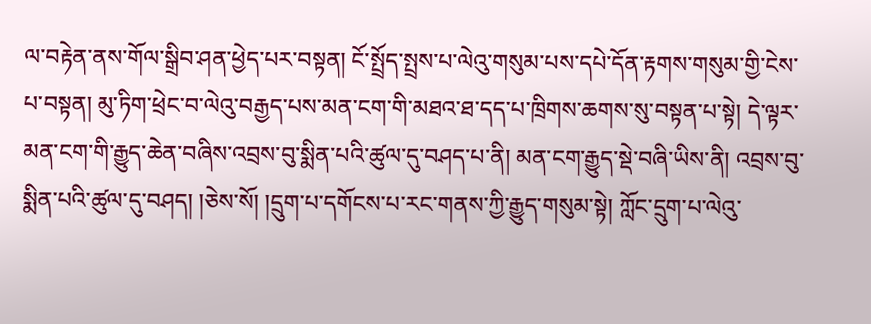ལ་བརྟེན་ནས་གོལ་སྒྲིབ་ཤན་ཕྱེད་པར་བསྟན། ངོ་སྤྲོད་སྤྲས་པ་ལེའུ་གསུམ་པས་དཔེ་དོན་རྟགས་གསུམ་གྱི་ངེས་པ་བསྟན། མུ་ཏིག་ཕྲེང་བ་ལེའུ་བརྒྱད་པས་མན་ངག་གི་མཐའ་ཐ་དད་པ་ཁྲིགས་ཆགས་སུ་བསྟན་པ་སྟེ། དེ་ལྟར་མན་ངག་གི་རྒྱུད་ཆེན་བཞིས་འབྲས་བུ་སྨིན་པའི་ཚུལ་དུ་བཤད་པ་ནི། མན་ངག་རྒྱུད་སྡེ་བཞི་ཡིས་ནི། འབྲས་བུ་སྨིན་པའི་ཚུལ་དུ་བཤད། །ཅེས་སོ། །དྲུག་པ་དགོངས་པ་རང་གནས་ཀྱི་རྒྱུད་གསུམ་སྟེ། ཀློང་དྲུག་པ་ལེའུ་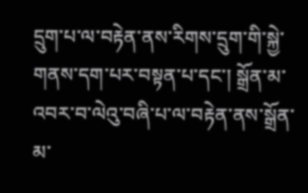དྲུག་པ་ལ་བརྟེན་ནས་རིགས་དྲུག་གི་སྐྱེ་གནས་དག་པར་བསྟན་པ་དང་། སྒྲོན་མ་འབར་བ་ལེའུ་བཞི་པ་ལ་བརྟེན་ནས་སྒྲོན་མ་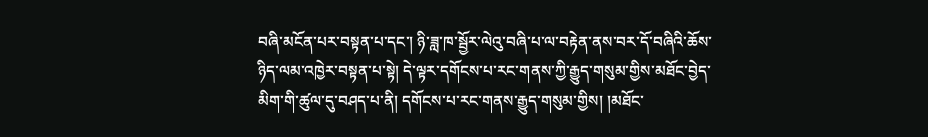བཞི་མངོན་པར་བསྟན་པ་དང་། ཉི་ཟླ་ཁ་སྦྱོར་ལེའུ་བཞི་པ་ལ་བརྟེན་ནས་བར་དོ་བཞིའི་ཆོས་ཉིད་ལམ་འཁྱེར་བསྟན་པ་སྟེ། དེ་ལྟར་དགོངས་པ་རང་གནས་ཀྱི་རྒྱུད་གསུམ་གྱིས་མཐོང་བྱེད་མིག་གི་ཚུལ་དུ་བཤད་པ་ནི། དགོངས་པ་རང་གནས་རྒྱུད་གསུམ་གྱིས། །མཐོང་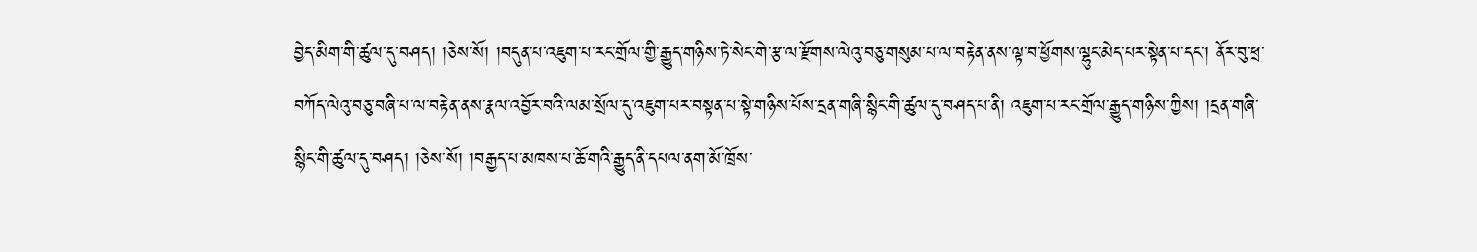བྱེད་མིག་གི་ཚུལ་དུ་བཤད། །ཅེས་སོ། །བདུན་པ་འཇུག་པ་རང་གྲོལ་གྱི་རྒྱུད་གཉིས་ཏེ་སེང་གེ་རྩ་ལ་རྫོགས་ལེའུ་བཅུ་གསུམ་པ་ལ་བརྟེན་ནས་ལྟ་བ་ཕྱོགས་ལྷུང་མེད་པར་སྟེན་པ་དང་། ནོར་བུ་ཕྲ་བཀོད་ལེའུ་བཅུ་བཞི་པ་ལ་བརྟེན་ནས་རྣལ་འབྱོར་བའི་ལམ་སྲོལ་དུ་འཇུག་པར་བསྟན་པ་སྟེ་གཉིས་པོས་དྲན་གཞི་སྙིང་གི་ཚུལ་དུ་བཤད་པ་ནི། འཇུག་པ་རང་གྲོལ་རྒྱུད་གཉིས་ཀྱིས། །དྲན་གཞི་སྙིང་གི་ཚུལ་དུ་བཤད། །ཅེས་སོ། །བརྒྱད་པ་མཁས་པ་ཆོ་གའི་རྒྱུད་ནི་དཔལ་ནག་མོ་ཁྲོས་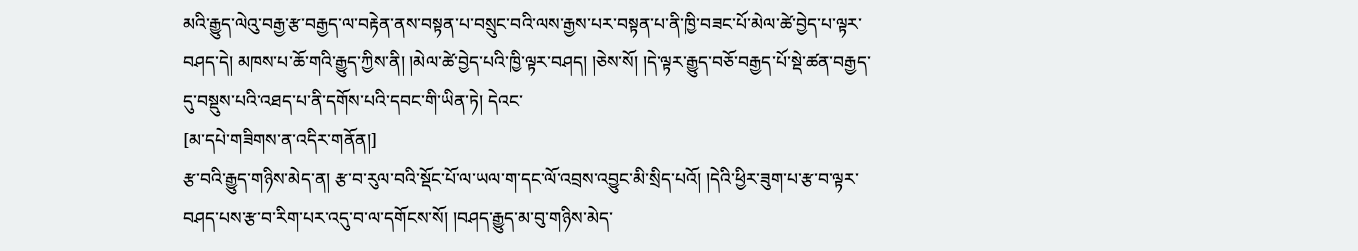མའི་རྒྱུད་ལེའུ་བརྒྱ་རྩ་བརྒྱད་ལ་བརྟེན་ནས་བསྟན་པ་བསྲུང་བའི་ལས་རྒྱས་པར་བསྟན་པ་ནི་ཁྱི་བཟང་པོ་མེལ་ཚེ་བྱེད་པ་ལྟར་བཤད་དེ། མཁས་པ་ཆོ་གའི་རྒྱུད་ཀྱིས་ནི། །མེལ་ཚེ་བྱེད་པའི་ཁྱི་ལྟར་བཤད། །ཅེས་སོ། །དེ་ལྟར་རྒྱུད་བཅོ་བརྒྱད་པོ་སྡེ་ཚན་བརྒྱད་དུ་བསྡུས་པའི་འཐད་པ་ནི་དགོས་པའི་དབང་གི་ཡིན་ཏེ། དེའང་
[མ་དཔེ་གཟིགས་ན་འདིར་གནོན།]
རྩ་བའི་རྒྱུད་གཉིས་མེད་ན། རྩ་བ་རུལ་བའི་སྡོང་པོ་ལ་ཡལ་ག་དང་ལོ་འབྲས་འབྱུང་མི་སྲིད་པའོ། །དེའི་ཕྱིར་ཟུག་པ་རྩ་བ་ལྟར་བཤད་པས་རྩ་བ་རིག་པར་འདུ་བ་ལ་དགོངས་སོ། །བཤད་རྒྱུད་མ་བུ་གཉིས་མེད་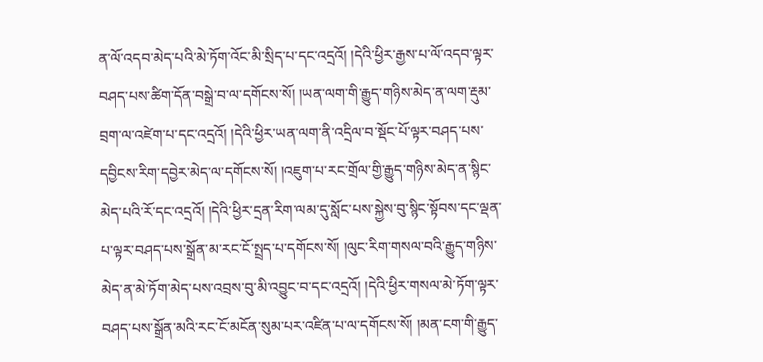ན་ལོ་འདབ་མེད་པའི་མེ་ཏོག་འོང་མི་སྲིད་པ་དང་འདྲའོ། །དེའི་ཕྱིར་རྒྱས་པ་ལོ་འདབ་ལྟར་བཤད་པས་ཚིག་དོན་བསྒྲེ་བ་ལ་དགོངས་སོ། །ཡན་ལག་གི་རྒྱུད་གཉིས་མེད་ན་ལག་རྡུམ་བྲག་ལ་འཛེག་པ་དང་འདྲའོ། །དེའི་ཕྱིར་ཡན་ལག་ནི་འདྲིལ་བ་སྡོང་པོ་ལྟར་བཤད་པས་དབྱིངས་རིག་དབྱེར་མེད་ལ་དགོངས་སོ། །འཇུག་པ་རང་གྲོལ་གྱི་རྒྱུད་གཉིས་མེད་ན་སྙིང་མེད་པའི་རོ་དང་འདྲའོ། །དེའི་ཕྱིར་དྲན་རིག་ལམ་དུ་སློང་པས་སྐྱེས་བུ་སྙིང་སྟོབས་དང་ལྡན་པ་ལྟར་བཤད་པས་སྒྲོན་མ་རང་ངོ་སྤྲད་པ་དགོངས་སོ། །ལུང་རིག་གསལ་བའི་རྒྱུད་གཉིས་མེད་ན་མེ་ཏོག་མེད་པས་འབྲས་བུ་མི་འབྱུང་བ་དང་འདྲའོ། །དེའི་ཕྱིར་གསལ་མེ་ཏོག་ལྟར་བཤད་པས་སྒྲོན་མའི་རང་ངོ་མངོན་སུམ་པར་འཛིན་པ་ལ་དགོངས་སོ། །མན་ངག་གི་རྒྱུད་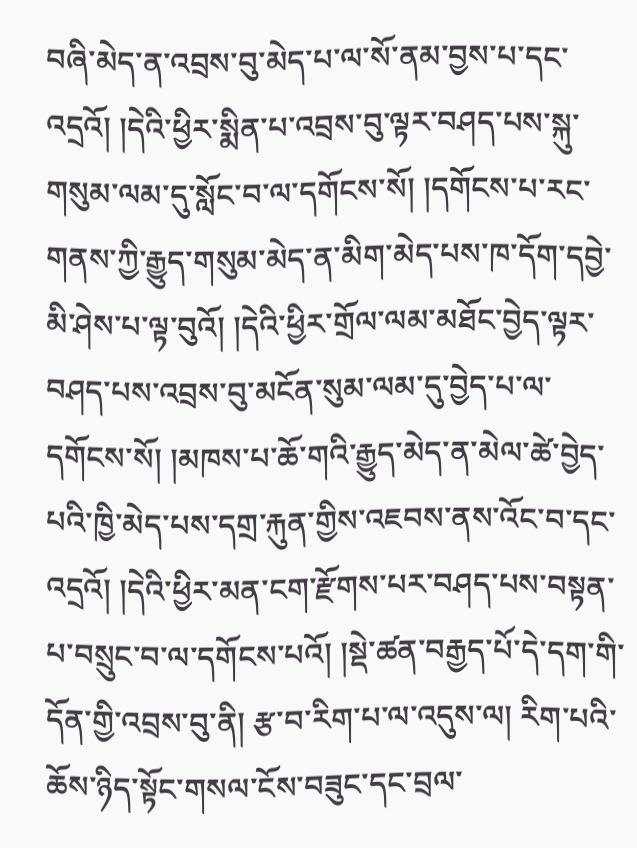བཞི་མེད་ན་འབྲས་བུ་མེད་པ་ལ་སོ་ནམ་བྱས་པ་དང་འདྲའོ། །དེའི་ཕྱིར་སྨིན་པ་འབྲས་བུ་ལྟར་བཤད་པས་སྐུ་གསུམ་ལམ་དུ་སློང་བ་ལ་དགོངས་སོ། །དགོངས་པ་རང་གནས་ཀྱི་རྒྱུད་གསུམ་མེད་ན་མིག་མེད་པས་ཁ་དོག་དབྱེ་མི་ཤེས་པ་ལྟ་བུའོ། །དེའི་ཕྱིར་གྲོལ་ལམ་མཐོང་བྱེད་ལྟར་བཤད་པས་འབྲས་བུ་མངོན་སུམ་ལམ་དུ་བྱེད་པ་ལ་དགོངས་སོ། །མཁས་པ་ཆོ་གའི་རྒྱུད་མེད་ན་མེལ་ཚེ་བྱེད་པའི་ཁྱི་མེད་པས་དགྲ་རྐུན་གྱིས་འཇབས་ནས་འོང་བ་དང་འདྲའོ། །དེའི་ཕྱིར་མན་ངག་རྫོགས་པར་བཤད་པས་བསྟན་པ་བསྲུང་བ་ལ་དགོངས་པའོ། །སྡེ་ཚན་བརྒྱད་པོ་དེ་དག་གི་དོན་གྱི་འབྲས་བུ་ནི། རྩ་བ་རིག་པ་ལ་འདུས་ལ། རིག་པའི་ཆོས་ཉིད་སྟོང་གསལ་ངོས་བཟུང་དང་བྲལ་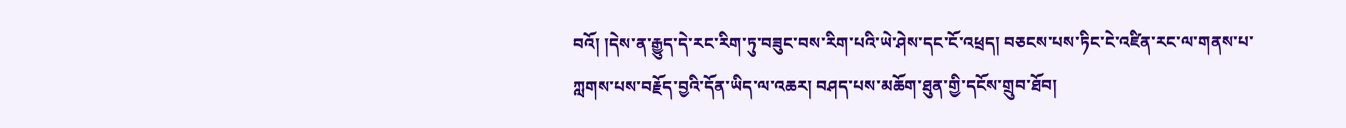བའོ། །དེས་ན་རྒྱུད་དེ་རང་རིག་ཏུ་བཟུང་བས་རིག་པའི་ཡེ་ཤེས་དང་ངོ་འཕྲད། བཅངས་པས་ཏིང་ངེ་འཛིན་རང་ལ་གནས་པ་ཀླགས་པས་བརྗོད་བྱའི་དོན་ཡིད་ལ་འཆར། བཤད་པས་མཆོག་ཐུན་གྱི་དངོས་གྲུབ་ཐོབ།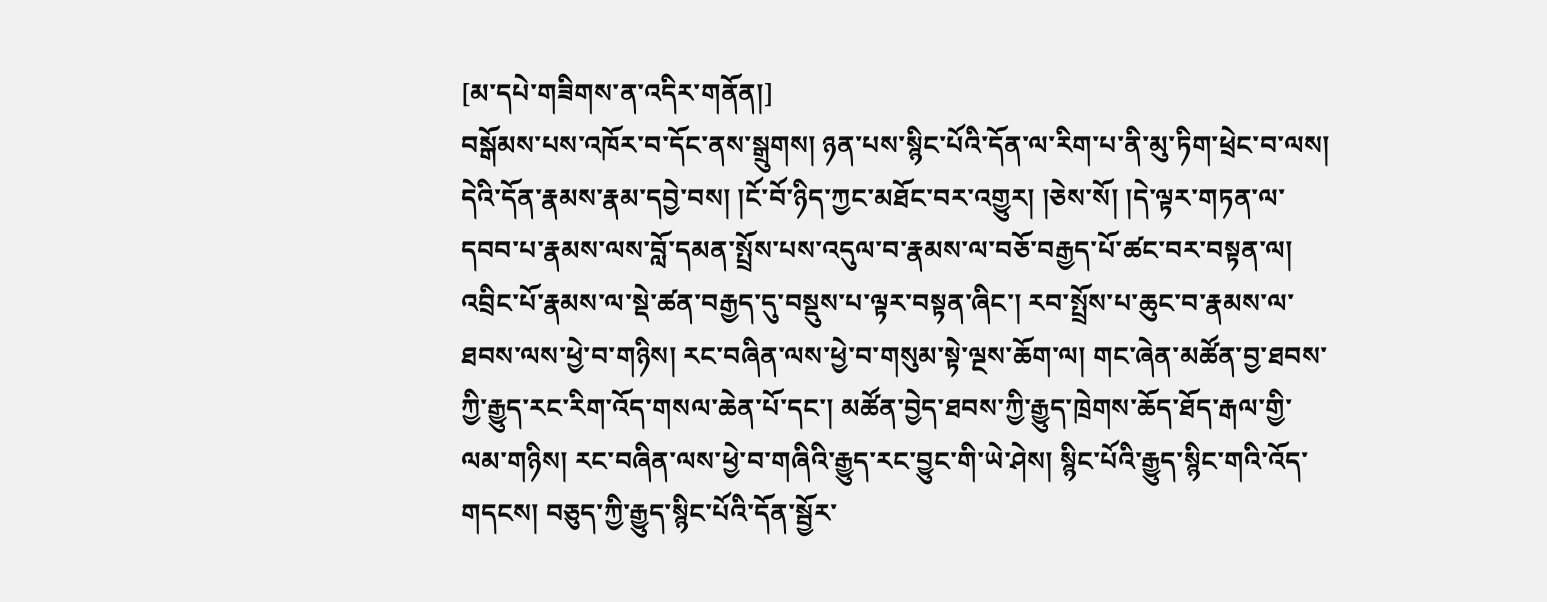[མ་དཔེ་གཟིགས་ན་འདིར་གནོན།]
བསྒོམས་པས་འཁོར་བ་དོང་ནས་སྒྲུགས། ཉན་པས་སྙིང་པོའི་དོན་ལ་རིག་པ་ནི་མུ་ཏིག་ཕྲེང་བ་ལས། དེའི་དོན་རྣམས་རྣམ་དབྱེ་བས། །ངོ་བོ་ཉིད་ཀྱང་མཐོང་བར་འགྱུར། །ཅེས་སོ། །དེ་ལྟར་གཏན་ལ་དབབ་པ་རྣམས་ལས་བློ་དམན་སྤྲོས་པས་འདུལ་བ་རྣམས་ལ་བཅོ་བརྒྱད་པོ་ཚང་བར་བསྟན་ལ། འབྲིང་པོ་རྣམས་ལ་སྡེ་ཚན་བརྒྱད་དུ་བསྡུས་པ་ལྟར་བསྟན་ཞིང་། རབ་སྤྲོས་པ་ཆུང་བ་རྣམས་ལ་ཐབས་ལས་ཕྱེ་བ་གཉིས། རང་བཞིན་ལས་ཕྱེ་བ་གསུམ་སྟེ་ལྔས་ཆོག་ལ། གང་ཞེན་མཚོན་བྱ་ཐབས་ཀྱི་རྒྱུད་རང་རིག་འོད་གསལ་ཆེན་པོ་དང་། མཚོན་བྱེད་ཐབས་ཀྱི་རྒྱུད་ཁྲེགས་ཆོད་ཐོད་རྒལ་གྱི་ལམ་གཉིས། རང་བཞིན་ལས་ཕྱེ་བ་གཞིའི་རྒྱུད་རང་བྱུང་གི་ཡེ་ཤེས། སྙིང་པོའི་རྒྱུད་སྙིང་གའི་འོད་གདངས། བཅུད་ཀྱི་རྒྱུད་སྙིང་པོའི་དོན་སྦྱོར་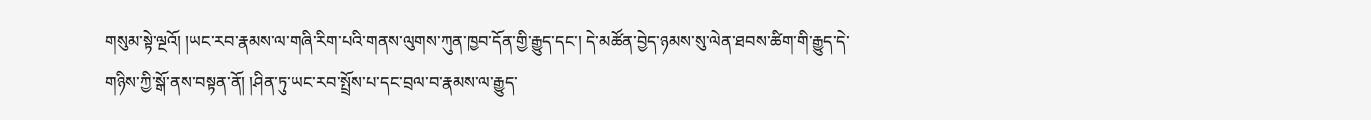གསུམ་སྟེ་ལྔའོ། །ཡང་རབ་རྣམས་ལ་གཞི་རིག་པའི་གནས་ལུགས་ཀུན་ཁྱབ་དོན་གྱི་རྒྱུད་དང་། དེ་མཚོན་བྱེད་ཉམས་སུ་ལེན་ཐབས་ཚིག་གི་རྒྱུད་དེ་གཉིས་ཀྱི་སྒོ་ནས་བསྟན་ནོ། །ཤིན་ཏུ་ཡང་རབ་སྤྲོས་པ་དང་བྲལ་བ་རྣམས་ལ་རྒྱུད་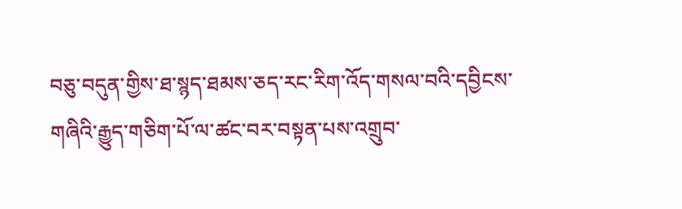བཅུ་བདུན་གྱིས་ཐ་སྙད་ཐམས་ཅད་རང་རིག་འོད་གསལ་བའི་དབྱིངས་གཞིའི་རྒྱུད་གཅིག་པོ་ལ་ཚང་བར་བསྟན་པས་འགྲུབ་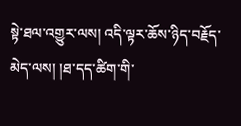སྟེ་ཐལ་འགྱུར་ལས། འདི་ལྟར་ཆོས་ཉིད་བརྗོད་མེད་ལས། །ཐ་དད་ཚིག་གི་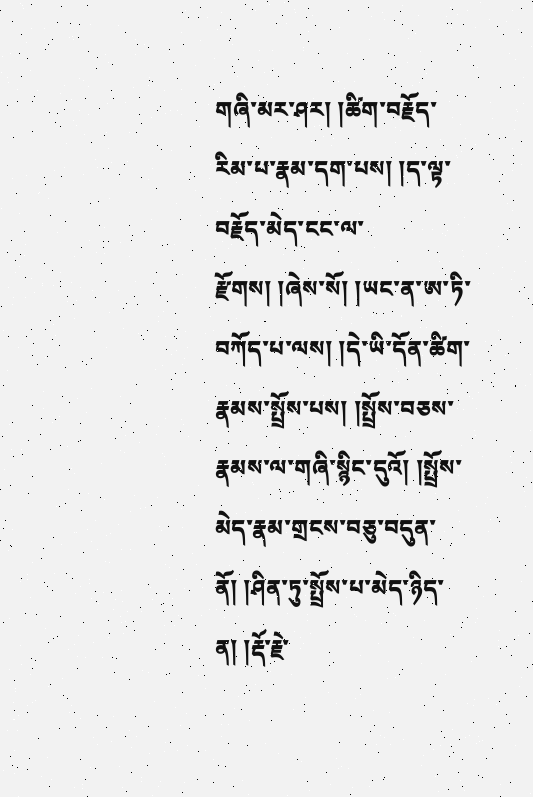གཞི་མར་ཤར། །ཚིག་བརྗོད་རིམ་པ་རྣམ་དག་པས། །ད་ལྟ་བརྗོད་མེད་ངང་ལ་རྫོགས། །ཞེས་སོ། །ཡང་ན་ཨ་ཏི་བཀོད་པ་ལས། །དེ་ཡི་དོན་ཚིག་རྣམས་སྤྲོས་པས། །སྤྲོས་བཅས་རྣམས་ལ་གཞི་སྙིང་དུའོ། །སྤྲོས་མེད་རྣམ་གྲངས་བཅུ་བདུན་ནོ། །ཤིན་ཏུ་སྤྲོས་པ་མེད་ཉིད་ན། །རྡོ་རྗེ་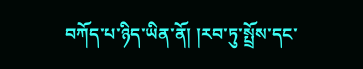བཀོད་པ་ཉིད་ཡིན་ནོ། །རབ་ཏུ་སྤྲོས་དང་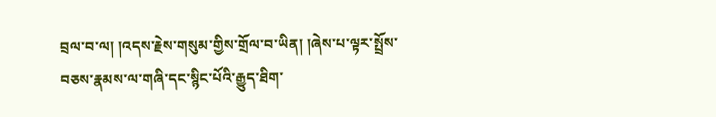བྲལ་བ་ལ། །འདས་རྗེས་གསུམ་གྱིས་གྲོལ་བ་ཡིན། །ཞེས་པ་ལྟར་སྤྲོས་བཅས་རྣམས་ལ་གཞི་དང་སྙིང་པོའི་རྒྱུད་ཐིག་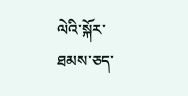ལེའི་སྐོར་ཐམས་ཅད་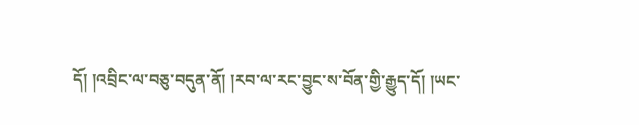དོ། །འབྲིང་ལ་བཅུ་བདུན་ནོ། །རབ་ལ་རང་བྱུང་ས་བོན་གྱི་རྒྱུད་དོ། །ཡང་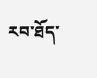རབ་ཐོད་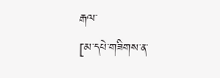རྒལ་
[མ་དཔེ་གཟིགས་ན་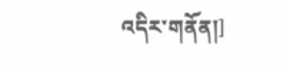འདིར་གནོན།]